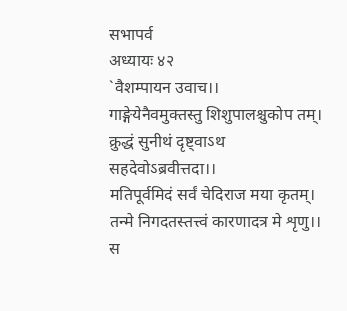सभापर्व
अध्यायः ४२
`वैशम्पायन उवाच।।
गाङ्गेयेनैवमुक्तस्तु शिशुपालश्चुकोप तम्।
क्रुद्धं सुनीथं दृष्ट्वाऽथ सहदेवोऽब्रवीत्तदा।।
मतिपूर्वमिदं सर्वं चेदिराज मया कृतम्।
तन्मे निगदतस्तत्त्वं कारणादत्र मे शृणु।।
स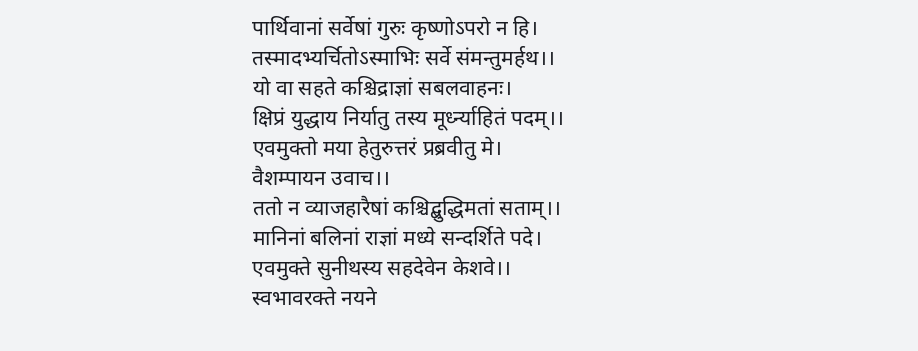पार्थिवानां सर्वेषां गुरुः कृष्णोऽपरो न हि।
तस्मादभ्यर्चितोऽस्माभिः सर्वे संमन्तुमर्हथ।।
यो वा सहते कश्चिद्राज्ञां सबलवाहनः।
क्षिप्रं युद्धाय निर्यातु तस्य मूर्ध्न्याहितं पदम्।।
एवमुक्तो मया हेतुरुत्तरं प्रब्रवीतु मे।
वैशम्पायन उवाच।।
ततो न व्याजहारैषां कश्चिद्बुद्धिमतां सताम्।।
मानिनां बलिनां राज्ञां मध्ये सन्दर्शिते पदे।
एवमुक्ते सुनीथस्य सहदेवेन केशवे।।
स्वभावरक्ते नयने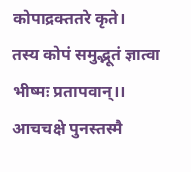कोपाद्रक्ततरे कृते।
तस्य कोपं समुद्भूतं ज्ञात्वा भीष्मः प्रतापवान्।।
आचचक्षे पुनस्तस्मै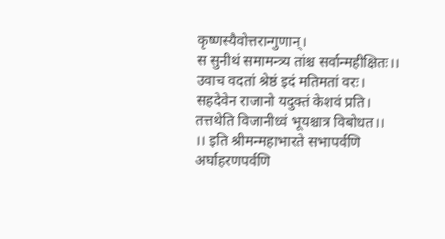कृष्णस्यैवोत्तरान्गुणान्।
स सुनीथं समामन्त्र्य तांश्च सर्वान्महीक्षितः।।
उवाच वदतां श्रेष्ठं इदं मतिमतां वरः।
सहदेवेन राजानो यदुक्तं केशवं प्रति।
तत्तथेति विजानीध्वं भूयश्चात्र विबोधत।।
।। इति श्रीमन्महाभारते सभापर्वणि
अर्घाहरणपर्वणि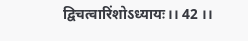द्विचत्वारिंशोऽध्यायः।। 42 ।।